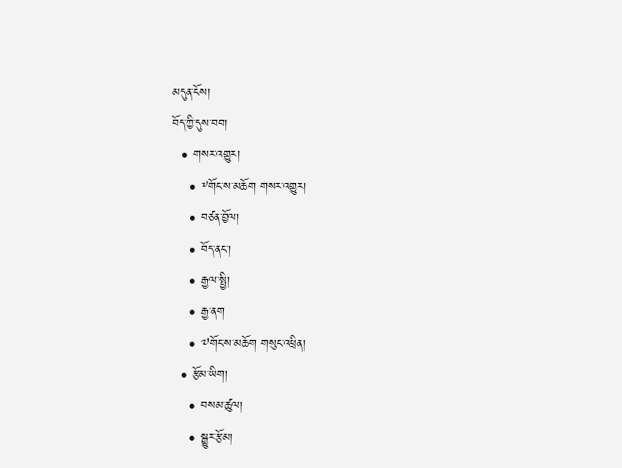མདུན་ངོས།
བོད་ཀྱི་དུས་བབ།
  • གསར་འགྱུར།
    • ༸གོང་ས་མཆོག གསར་འགྱུར།
    • བཙན་བྱོལ།
    • བོད་ནང་།
    • རྒྱལ་སྤྱི།
    • རྒྱ་ནག
    • ༧གོང་ས་མཆོག གསུང་འཕྲིན།
  • རྩོམ་ཡིག།
    • བསམ་ཚུལ།
    • སྒྱུར་རྩོམ།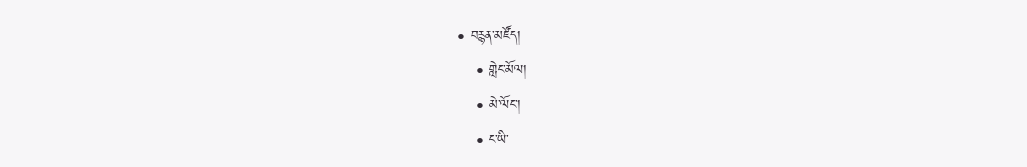• བརྙན་མཛོད།
    • གླེང་མོལ།
    • མེ་ལོང་།
    • ང་ཡི་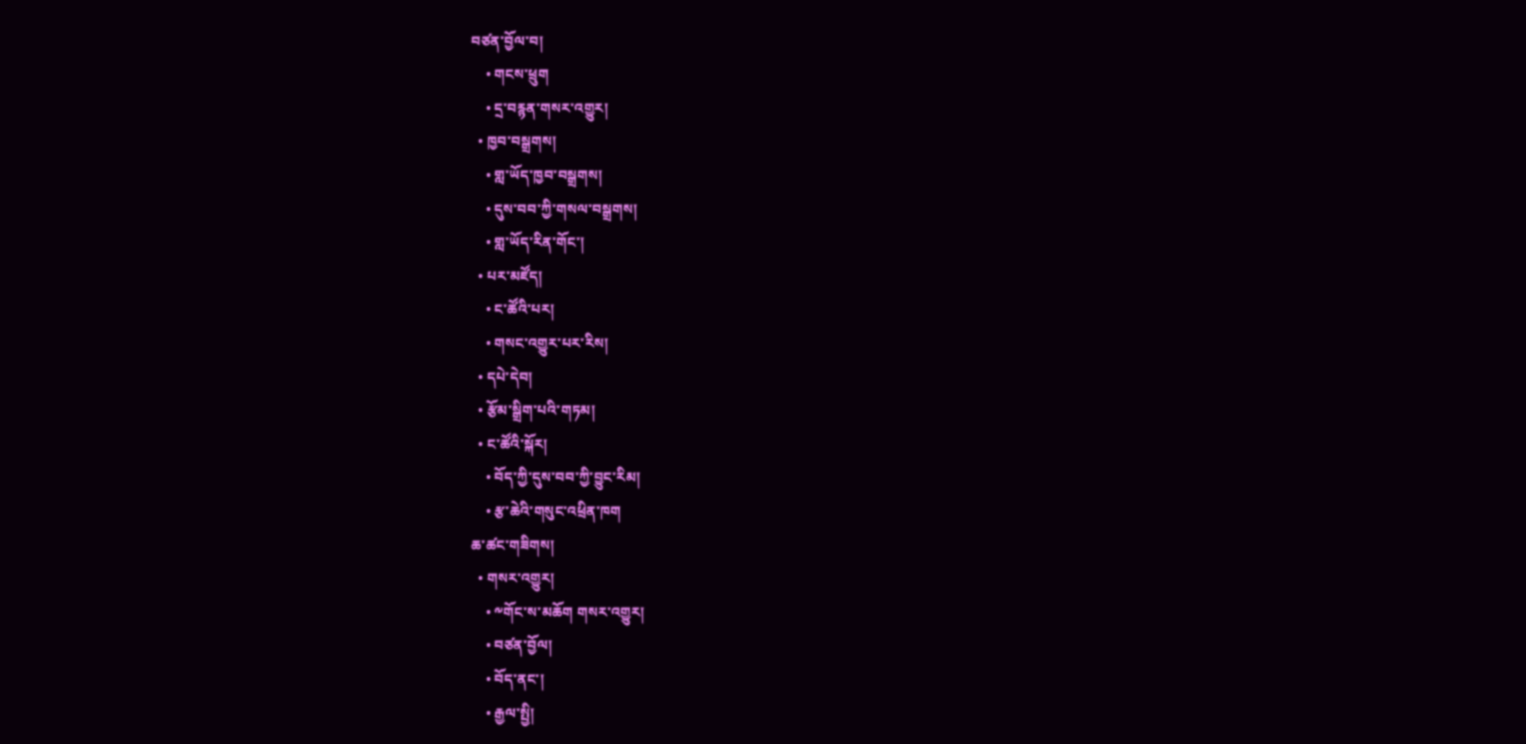བཙན་བྱོལ་བ།
    • གངས་ཕྲུག
    • དྲ་བརྙན་གསར་འགྱུར།
  • ཁྱབ་བསྒྲགས།
    • གླ་ཡོད་ཁྱབ་བསྒྲགས།
    • དུས་བབ་ཀྱི་གསལ་བསྒྲགས།
    • གླ་ཡོད་རིན་གོང་།
  • པར་མཛོད།
    • ང་ཚོའི་པར།
    • གསང་འགྱུར་པར་རིས།
  • དཔེ་དེབ།
  • རྩོམ་སྒྲིག་པའི་གཏམ།
  • ང་ཚོའི་སྐོར།
    • བོད་ཀྱི་དུས་བབ་ཀྱི་བྱུང་རིམ།
    • རྩ་ཆེའི་གསུང་འཕྲིན་ཁག
ཆ་ཚང་གཟིགས།
  • གསར་འགྱུར།
    • ༸གོང་ས་མཆོག གསར་འགྱུར།
    • བཙན་བྱོལ།
    • བོད་ནང་།
    • རྒྱལ་སྤྱི།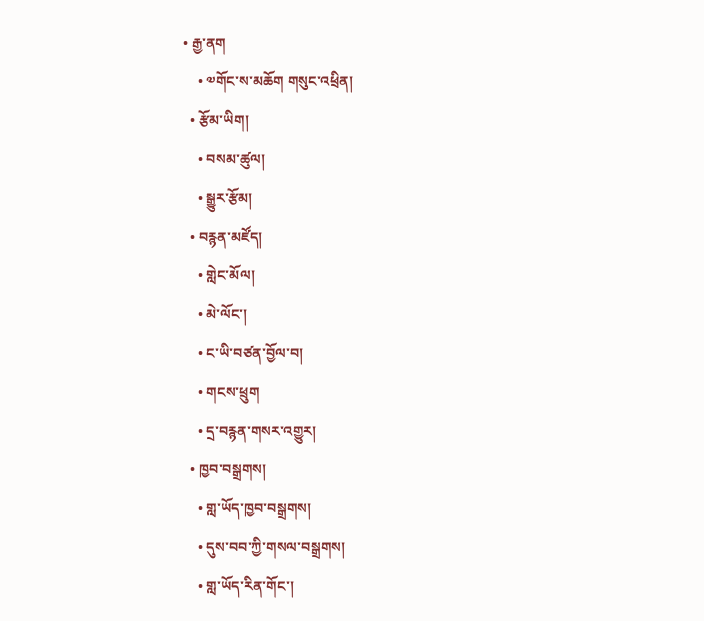• རྒྱ་ནག
    • ༧གོང་ས་མཆོག གསུང་འཕྲིན།
  • རྩོམ་ཡིག།
    • བསམ་ཚུལ།
    • སྒྱུར་རྩོམ།
  • བརྙན་མཛོད།
    • གླེང་མོལ།
    • མེ་ལོང་།
    • ང་ཡི་བཙན་བྱོལ་བ།
    • གངས་ཕྲུག
    • དྲ་བརྙན་གསར་འགྱུར།
  • ཁྱབ་བསྒྲགས།
    • གླ་ཡོད་ཁྱབ་བསྒྲགས།
    • དུས་བབ་ཀྱི་གསལ་བསྒྲགས།
    • གླ་ཡོད་རིན་གོང་།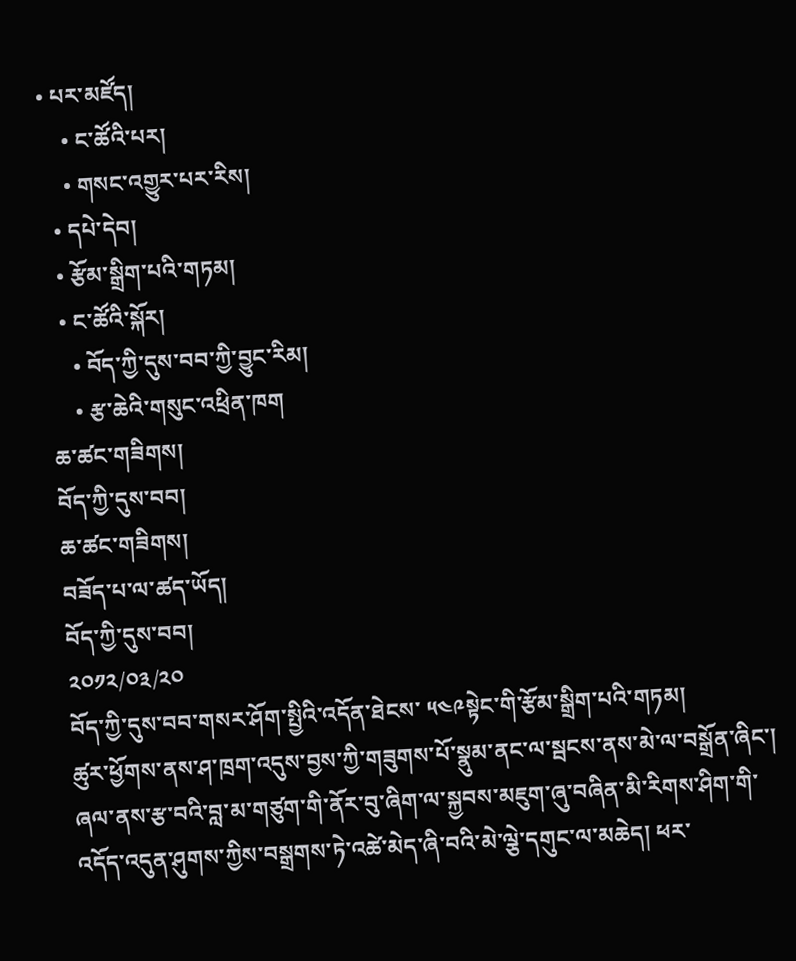• པར་མཛོད།
    • ང་ཚོའི་པར།
    • གསང་འགྱུར་པར་རིས།
  • དཔེ་དེབ།
  • རྩོམ་སྒྲིག་པའི་གཏམ།
  • ང་ཚོའི་སྐོར།
    • བོད་ཀྱི་དུས་བབ་ཀྱི་བྱུང་རིམ།
    • རྩ་ཆེའི་གསུང་འཕྲིན་ཁག
ཆ་ཚང་གཟིགས།
བོད་ཀྱི་དུས་བབ།
ཆ་ཚང་གཟིགས།
བཟོད་པ་ལ་ཚད་ཡོད།
བོད་ཀྱི་དུས་བབ།
༢༠༡༢/༠༣/༢༠
བོད་ཀྱི་དུས་བབ་གསར་ཤོག་སྤྱིའི་འདོན་ཐེངས་ ༥༤༩སྟེང་གི་རྩོམ་སྒྲིག་པའི་གཏམ།
ཚུར་ཕྱོགས་ནས་ཤ་ཁྲག་འདུས་བྱས་ཀྱི་གཟུགས་པོ་སྣུམ་ནང་ལ་སྦངས་ནས་མེ་ལ་བསྒྲོན་ཞིང་། ཞལ་ནས་རྩ་བའི་བླ་མ་གཙུག་གི་ནོར་བུ་ཞིག་ལ་སྐྱབས་མཇུག་ཞུ་བཞིན་མི་རིགས་ཤིག་གི་འདོད་འདུན་ཤུགས་ཀྱིས་བསྒྲགས་ཏེ་འཚེ་མེད་ཞི་བའི་མེ་ལྕེ་དགུང་ལ་མཆེད། ཕར་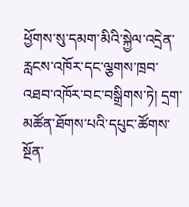ཕྱོགས་སུ་དམག་མིའི་སྐྱེལ་འདྲེན་རླངས་འཁོར་དང་ལྕགས་ཁྲབ་འཐབ་འཁོར་བང་བསྒྲིགས་ཏེ། དྲག་མཚོན་ཐོགས་པའི་དཔུང་ཚོགས་སྔོན་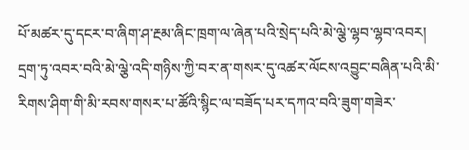པོ་མཚར་དུ་དངར་བ་ཞིག་ཤ་རྔམ་ཞིང་ཁྲག་ལ་ཞེན་པའི་སྲེད་པའི་མེ་ལྕེ་ལྷབ་ལྷབ་འབར། དྲག་ཏུ་འབར་བའི་མེ་ལྕེ་འདི་གཉིས་ཀྱི་བར་ན་གསར་དུ་འཚར་ལོངས་འབྱུང་བཞིན་པའི་མི་རིགས་ཤིག་གི་མི་རབས་གསར་པ་ཚོའི་སྙིང་ལ་བཟོད་པར་དཀའ་བའི་ཟུག་གཟེར་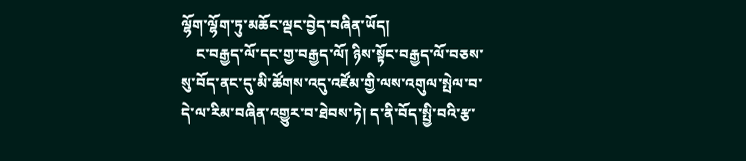ལྷོག་ལྷོག་ཏུ་མཆོང་ལྡང་བྱེད་བཞིན་ཡོད།
    ང་བརྒྱད་ལོ་དང་གྱ་བརྒྱད་ལོ། ཉིས་སྟོང་བརྒྱད་ལོ་བཅས་སུ་བོད་ནང་དུ་མི་ཚོགས་འདུ་འཛོམ་གྱི་ལས་འགུལ་སྤེལ་བ་དེ་ལ་རིམ་བཞིན་འགྱུར་བ་ཐེབས་ཏེ། ད་ནི་བོད་སྤྱི་བའི་རྩ་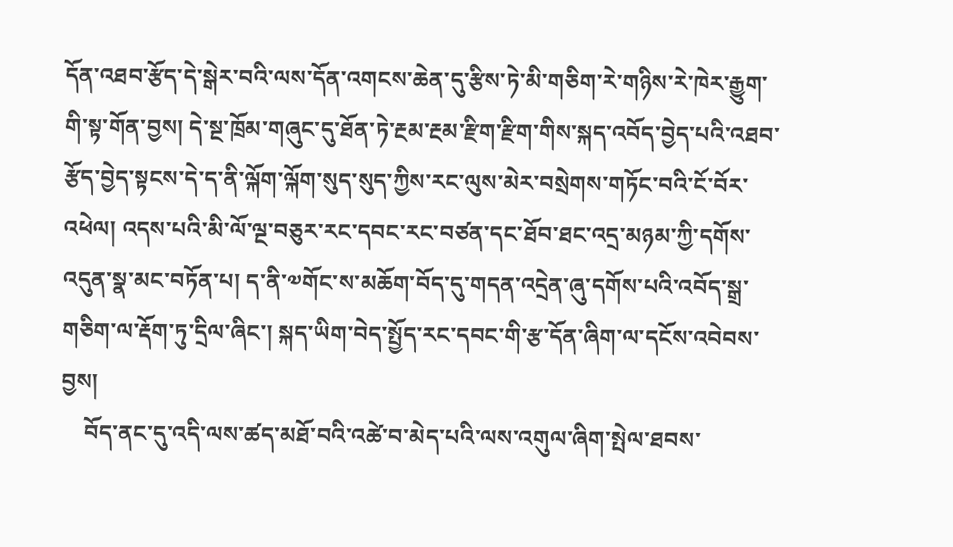དོན་འཐབ་རྩོད་དེ་སྒེར་བའི་ལས་དོན་འགངས་ཆེན་དུ་རྩིས་ཏེ་མི་གཅིག་རེ་གཉིས་རེ་ཁེར་རྒྱུག་གི་སྟ་གོན་བྱས། དེ་སྔ་ཁྲོམ་གཞུང་དུ་ཐོན་ཏེ་རྔམ་རྔམ་རྫིག་རྫིག་གིས་སྐད་འབོད་བྱེད་པའི་འཐབ་རྩོད་བྱེད་སྟངས་དེ་ད་ནི་ལྐོག་ལྐོག་སུད་སུད་ཀྱིས་རང་ལུས་མེར་བསྲེགས་གཏོང་བའི་ངོ་བོར་འཕེལ། འདས་པའི་མི་ལོ་ལྔ་བཅུར་རང་དབང་རང་བཙན་དང་ཐོབ་ཐང་འདྲ་མཉམ་ཀྱི་དགོས་འདུན་སྣ་མང་བཏོན་པ། ད་ནི་༧གོང་ས་མཆོག་བོད་དུ་གདན་འདྲེན་ཞུ་དགོས་པའི་འབོད་སྒྲ་གཅིག་ལ་རྡོག་ཏུ་དྲིལ་ཞིང་། སྐད་ཡིག་བེད་སྤྱོད་རང་དབང་གི་རྩ་དོན་ཞིག་ལ་དངོས་འབེབས་བྱས།
    བོད་ནང་དུ་འདི་ལས་ཚད་མཐོ་བའི་འཚེ་བ་མེད་པའི་ལས་འགུལ་ཞིག་སྤེལ་ཐབས་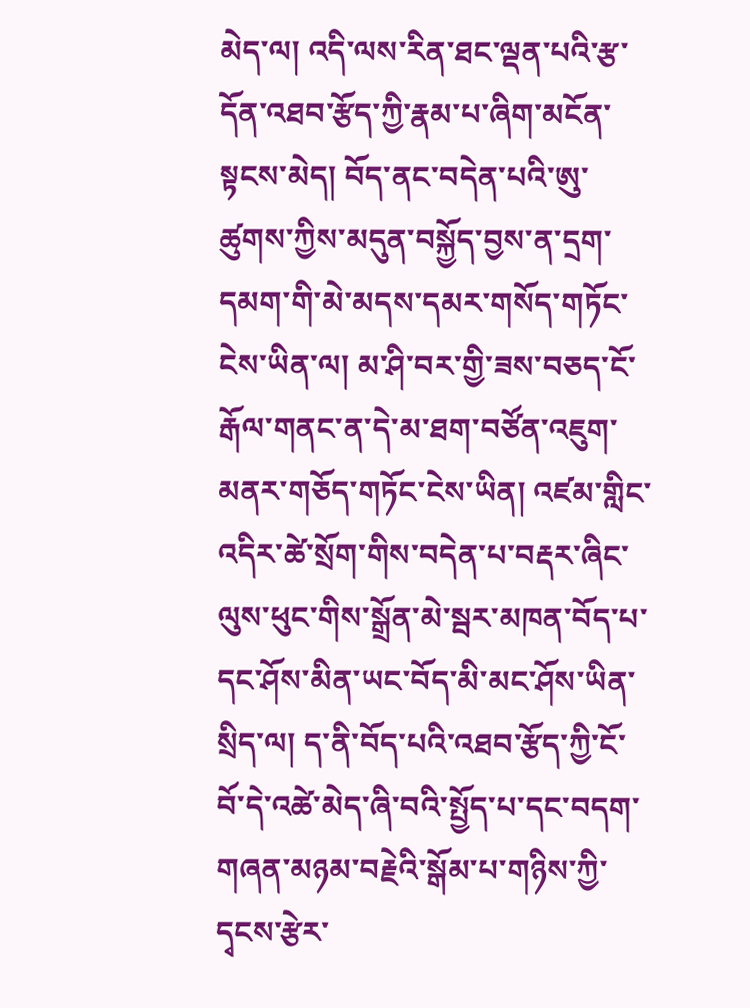མེད་ལ། འདི་ལས་རིན་ཐང་ལྡན་པའི་རྩ་དོན་འཐབ་རྩོད་ཀྱི་རྣམ་པ་ཞིག་མངོན་སྟངས་མེད། བོད་ནང་བདེན་པའི་ཨུ་ཚུགས་ཀྱིས་མདུན་བསྐྱོད་བྱས་ན་དྲག་དམག་གི་མེ་མདས་དམར་གསོད་གཏོང་ངེས་ཡིན་ལ། མ་ཤི་བར་གྱི་ཟས་བཅད་ངོ་རྒོལ་གནང་ན་དེ་མ་ཐག་བཙོན་འཇུག་མནར་གཅོད་གཏོང་ངེས་ཡིན། འཛམ་གླིང་འདིར་ཚེ་སྲོག་གིས་བདེན་པ་བརྡར་ཞིང་ལུས་ཕུང་གིས་སྒྲོན་མེ་སྦར་མཁན་བོད་པ་དང་ཤོས་མིན་ཡང་བོད་མི་མང་ཤོས་ཡིན་སྲིད་ལ། ད་ནི་བོད་པའི་འཐབ་རྩོད་ཀྱི་ངོ་བོ་དེ་འཚེ་མེད་ཞི་བའི་སྤྱོད་པ་དང་བདག་གཞན་མཉམ་བརྗེའི་སྒོམ་པ་གཉིས་ཀྱི་དྭངས་རྩེར་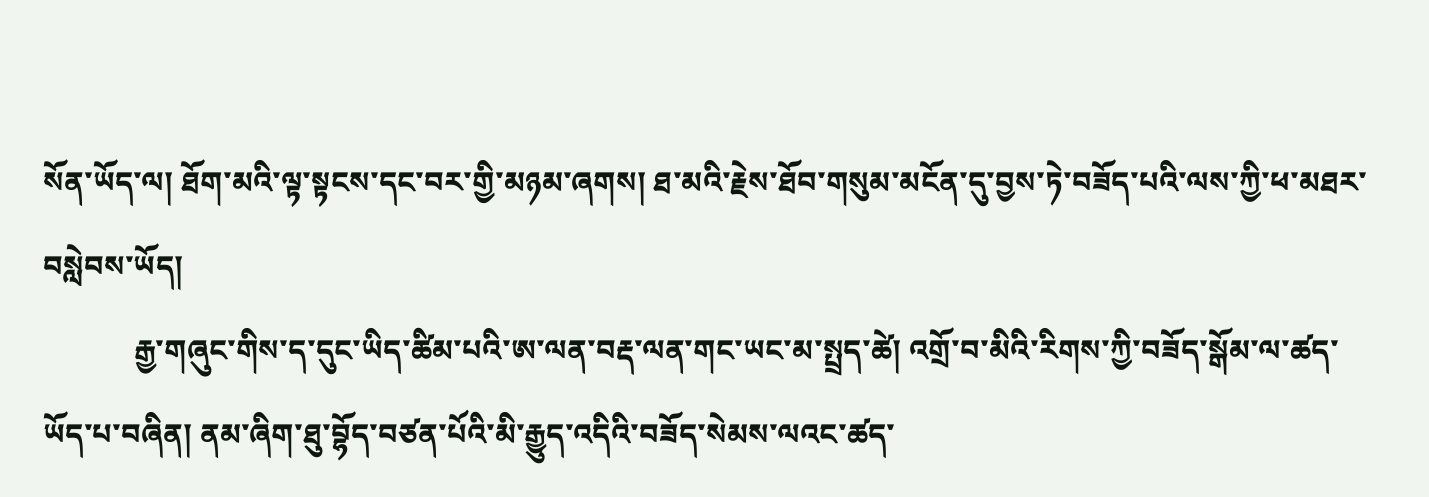སོན་ཡོད་ལ། ཐོག་མའི་ལྟ་སྟངས་དང་བར་གྱི་མཉམ་ཞགས། ཐ་མའི་རྗེས་ཐོབ་གསུམ་མངོན་དུ་བྱས་ཏེ་བཟོད་པའི་ལས་ཀྱི་ཕ་མཐར་བསླེབས་ཡོད།
            རྒྱ་གཞུང་གིས་ད་དུང་ཡིད་ཚིམ་པའི་ཨ་ལན་བརྡ་ལན་གང་ཡང་མ་སྤྲད་ཚེ། འགྲོ་བ་མིའི་རིགས་ཀྱི་བཟོད་སྒོམ་ལ་ཚད་ཡོད་པ་བཞིན། ནམ་ཞིག་ཐུ་བྷོད་བཙན་པོའི་མི་རྒྱུད་འདིའི་བཟོད་སེམས་ལའང་ཚད་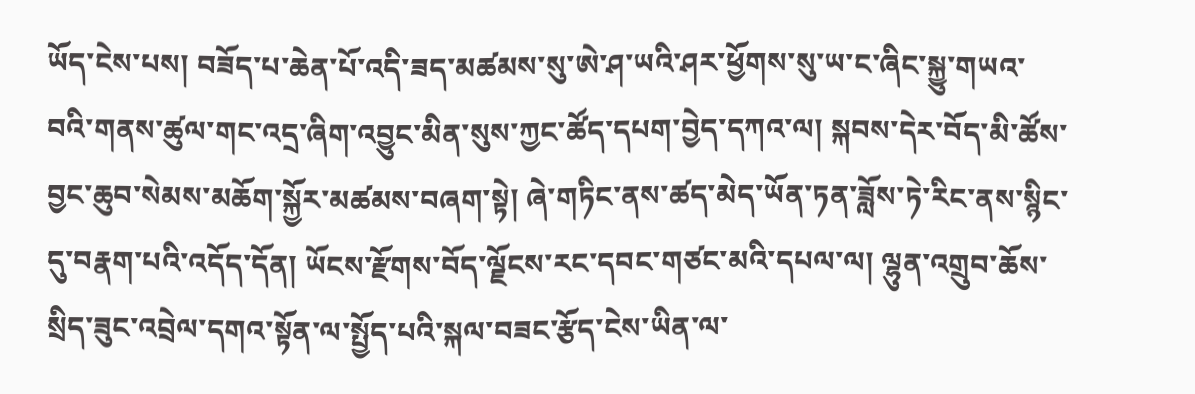ཡོད་ངེས་པས། བཟོད་པ་ཆེན་པོ་འདི་ཟད་མཚམས་སུ་ཨེ་ཤ་ཡའི་ཤར་ཕྱོགས་སུ་ཡ་ང་ཞིང་སྐྱུ་གཡའ་བའི་གནས་ཚུལ་གང་འདྲ་ཞིག་འབྱུང་མིན་སུས་ཀྱང་ཚོད་དཔག་བྱེད་དཀའ་ལ། སྐབས་དེར་བོད་མི་ཚོས་བྱང་ཆུབ་སེམས་མཆོག་སྐྱོར་མཚམས་བཞག་སྟེ། ཞེ་གཏིང་ནས་ཚད་མེད་ཡོན་ཏན་ཟློས་ཏེ་རིང་ནས་སྙིང་དུ་བརྣག་པའི་འདོད་དོན། ཡོངས་རྫོགས་བོད་ལྗོངས་རང་དབང་གཙང་མའི་དཔལ་ལ། ལྷུན་འགྲུབ་ཆོས་སྲིད་ཟུང་འབྲེལ་དགའ་སྟོན་ལ་སྤྱོད་པའི་སྐལ་བཟང་རྩོད་ངེས་ཡིན་ལ་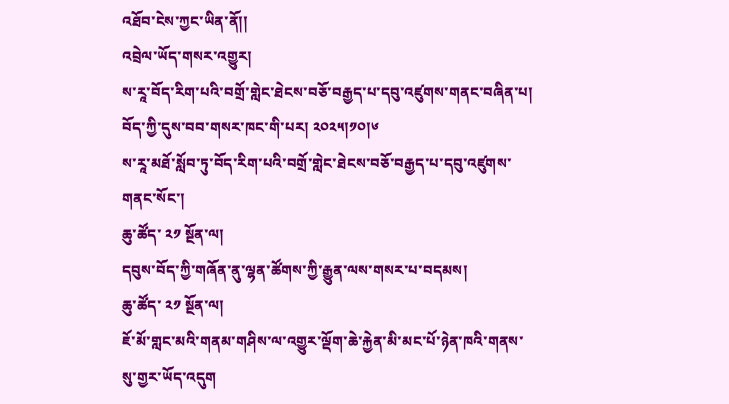འཐོབ་ངེས་ཀྱང་ཡིན་ནོ།།
འབྲེལ་ཡོད་གསར་འགྱུར།
ས་རཱ་བོད་རིག་པའི་བགྲོ་གླེང་ཐེངས་བཅོ་བརྒྱད་པ་དབུ་འཛུགས་གནང་བཞིན་པ། བོད་ཀྱི་དུས་བབ་གསར་ཁང་གི་པར། ༢༠༢༥།༡༠།༦
ས་རཱ་མཐོ་སློབ་ཏུ་བོད་རིག་པའི་བགྲོ་གླེང་ཐེངས་བཅོ་བརྒྱད་པ་དབུ་འཛུགས་གནང་སོང་།
ཆུ་ཚོད་ ༢༡ སྔོན་ལ།
དབུས་བོད་ཀྱི་གཞོན་ནུ་ལྷན་ཚོགས་ཀྱི་རྒྱུན་ལས་གསར་པ་བདམས།
ཆུ་ཚོད་ ༢༡ སྔོན་ལ།
ཇོ་མོ་གླང་མའི་གནམ་གཤིས་ལ་འགྱུར་ལྡོག་ཆེ་རྐྱེན་མི་མང་པོ་ཉེན་ཁའི་གནས་སུ་གྱར་ཡོད་འདུག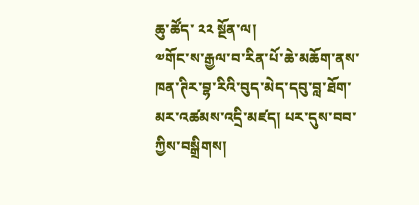ཆུ་ཚོད་ ༢༢ སྔོན་ལ།
༧གོང་ས་རྒྱལ་བ་རིན་པོ་ཆེ་མཆོག་ནས་ཁན་ཊིར་བྷ་རིའི་བུད་མེད་དབུ་བླ་ཐོག་མར་འཚམས་འདྲི་མཛད། པར་དུས་བབ་ཀྱིས་བསྒྲིགས།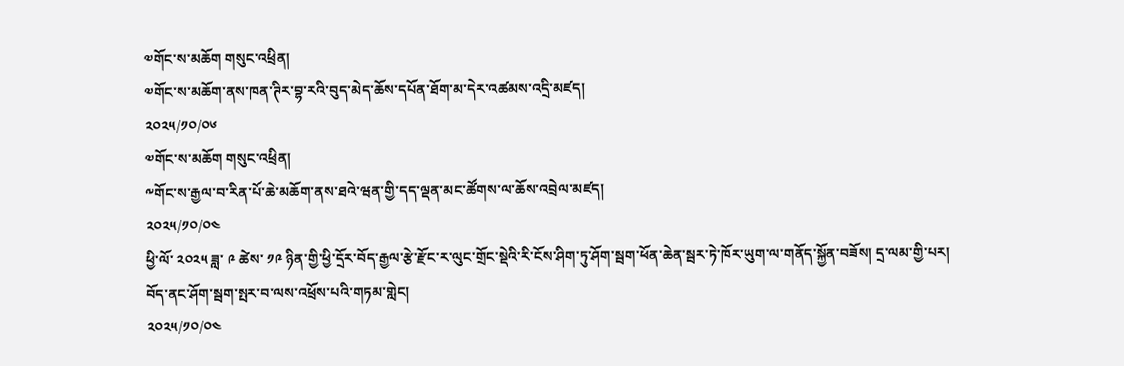༧གོང་ས་མཆོག གསུང་འཕྲིན།
༧གོང་ས་མཆོག་ནས་ཁན་ཊིར་བྷ་རའི་བུད་མེད་ཆོས་དཔོན་ཐོག་མ་དེར་འཚམས་འདྲི་མཛད།
༢༠༢༥/༡༠/༠༦
༧གོང་ས་མཆོག གསུང་འཕྲིན།
༸གོང་ས་རྒྱལ་བ་རིན་པོ་ཆེ་མཆོག་ནས་ཐའེ་ཝན་གྱི་དད་ལྡན་མང་ཚོགས་ལ་ཆོས་འབྲེལ་མཛད།
༢༠༢༥/༡༠/༠༤
ཕྱི་ལོ་ ༢༠༢༥ ཟླ་ ༩ ཚེས་ ༡༩ ཉིན་གྱི་ཕྱི་དྲོར་བོད་རྒྱལ་རྩེ་རྫོང་ར་ལུང་གྲོང་སྡེའི་རི་ངོས་ཤིག་ཏུ་ཤོག་སྦག་ཕོན་ཆེན་སྦར་ཏེ་ཁོར་ཡུག་ལ་གནོད་སྐྱོན་བཟོས། དྲ་ལམ་གྱི་པར།
བོད་ནང་ཤོག་སྦག་སྤར་བ་ལས་འཕྲོས་པའི་གཏམ་གླེང།
༢༠༢༥/༡༠/༠༤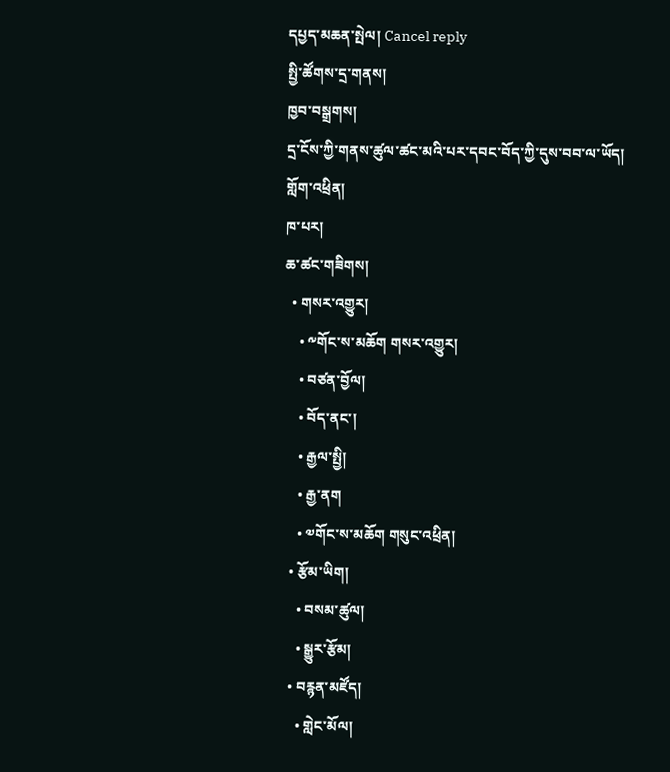དཔྱད་མཆན་སྤེལ། Cancel reply
སྤྱི་ཚོགས་དྲ་གནས།
ཁྱབ་བསྒྲགས།
དྲ་ངོས་ཀྱི་གནས་ཚུལ་ཚང་མའི་པར་དབང་བོད་ཀྱི་དུས་བབ་ལ་ཡོད།
གློག་འཕྲིན།
ཁ་པར།
ཆ་ཚང་གཟིགས།
  • གསར་འགྱུར།
    • ༸གོང་ས་མཆོག གསར་འགྱུར།
    • བཙན་བྱོལ།
    • བོད་ནང་།
    • རྒྱལ་སྤྱི།
    • རྒྱ་ནག
    • ༧གོང་ས་མཆོག གསུང་འཕྲིན།
  • རྩོམ་ཡིག།
    • བསམ་ཚུལ།
    • སྒྱུར་རྩོམ།
  • བརྙན་མཛོད།
    • གླེང་མོལ།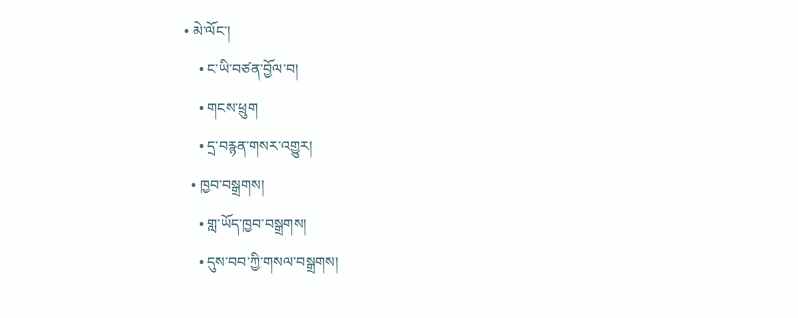• མེ་ལོང་།
    • ང་ཡི་བཙན་བྱོལ་བ།
    • གངས་ཕྲུག
    • དྲ་བརྙན་གསར་འགྱུར།
  • ཁྱབ་བསྒྲགས།
    • གླ་ཡོད་ཁྱབ་བསྒྲགས།
    • དུས་བབ་ཀྱི་གསལ་བསྒྲགས།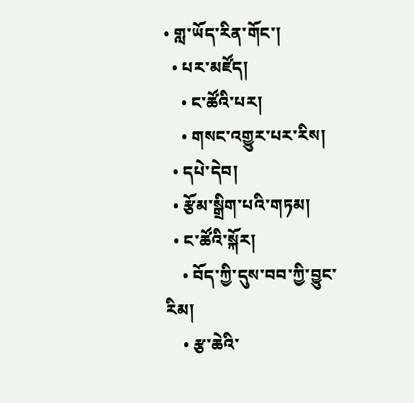• གླ་ཡོད་རིན་གོང་།
  • པར་མཛོད།
    • ང་ཚོའི་པར།
    • གསང་འགྱུར་པར་རིས།
  • དཔེ་དེབ།
  • རྩོམ་སྒྲིག་པའི་གཏམ།
  • ང་ཚོའི་སྐོར།
    • བོད་ཀྱི་དུས་བབ་ཀྱི་བྱུང་རིམ།
    • རྩ་ཆེའི་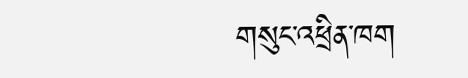གསུང་འཕྲིན་ཁག